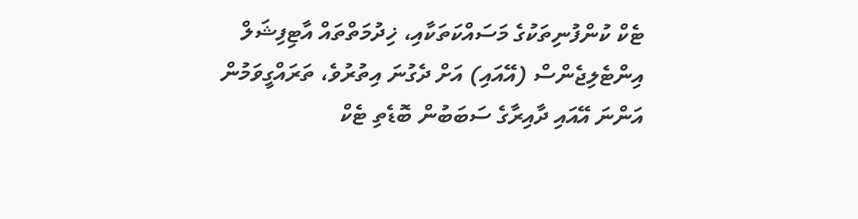ޓެކް ކުންފުނިތަކުގެ މަސައްކަތަކާއި، ޚިދުމަތްތައް އާޓިފިޝަލް އިންޓެލިޖެންސް (އޭއައި) އަށް ދެގުނަ އިތުރުވެ، ތަރައްގީވަމުން އަންނަ އޭއައި ދާއިރާގެ ސަބަބުން ބޮޑެތި ޓެކް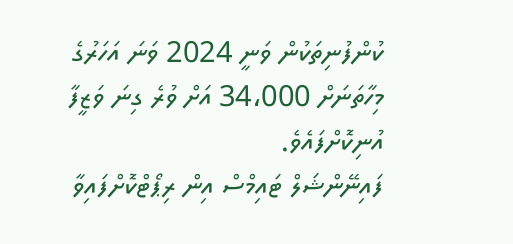ކުންފުނިތަކުން ވަނީ 2024 ވަނަ އަހަރުގެ މިހާތަނަށް 34،000 އަށް ވުރެ ގިނަ ވަޒީފާ އުނިކޮށްފައެވެ.
ފައިނޭންޝަލް ޓައިމްސް އިން ރިޕޯޓްކޮށްފައިވާ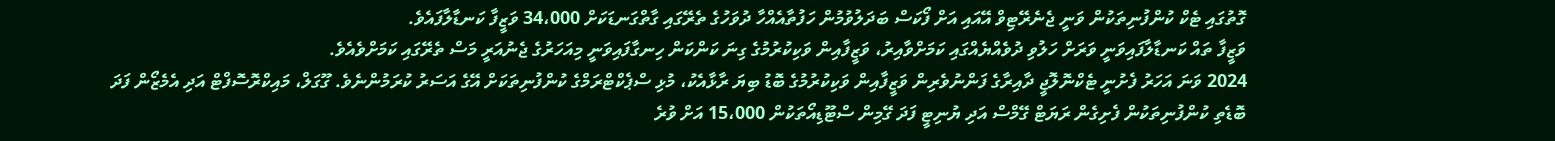ގޮތުގައި ޓެކް ކުންފުނިތަކުން ވަނީ ޖެނެރޭޓިވް އޭއައި އަށް ފޯކަސް ބަދަލުވުމުން ހަފުތާއެއްހާ ދުވަހުގެ ތެރޭގައި ގާތްގަނޑަކަށް 34،000 ވަޒީފާ ކަނޑާލާފައެވެ.
ވަޒީފާ ތައް ކަނޑާލާފައިވަނީ ވަރަށް ހަލުވި ދުވެއްޔެއްގައި ކަމަށްވާއިރު، ވަޒީފާއިން ވަކިކުރުމުގެ ގިނަ ކަންކަން ހިނގާފައިވަނީ މިއަހަރުގެ ޖެނުއަރީ މަސް ތެރޭގައި ކަމަށްވެއެވެ.
2024 ވަނަ އަހަރު ފެށުނީ ޓެކްނޮލޮޖީ ދާއިރާގެ ފަންނުވެރިން ވަޒީފާއިން ވަކިކުރުމުގެ ބޮޑު ބިޔަ ރާޅާއެކު، މުޅި ސްޕެކްޓްރަމްގެ ކުންފުނިތަކަށް އޭގެ އަސަރު ކުރަމުންނެވެ. ގޫގަލް، މައިކްރޮސޮފްޓް އަދި އެމެޒޯން ފަދަ ބޮޑެތި ކުންފުނިތަކުން ފެށިގެން ރަޔަޓް ގޭމްސް އަދި ޔުނިޓީ ފަދަ ގޭމިން ސްޓޫޑިއޯތަކުން 15،000 އަށް ވުރެ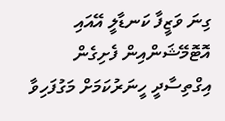ގިނަ ވަޒީފާ ކަނޑާލީ އޭއައި އޮޓޮމޭޝަންއިން ފެށިގެން އިގްތިސާދީ ހީނަރުކަމަށް މަގުފަހިވާ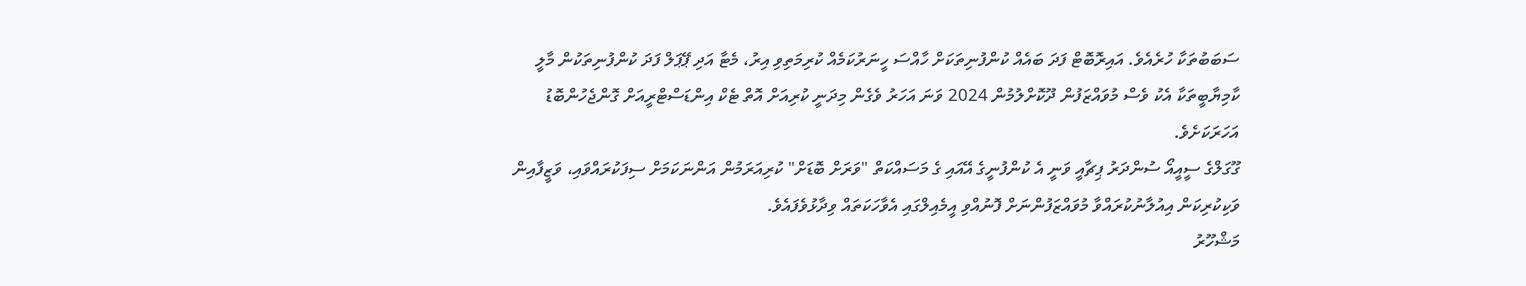ސަބަބުތަކާ ހުރެއެވެ. އައިރޮބޮޓް ފަދަ ބައެއް ކުންފުނިތަކަށް ހާއްސަ ހީނަރުކަމެއް ކުރިމަތިވި އިރު، މެޓާ އަދި ޕޭޕަލް ފަދަ ކުންފުނިތަކުން މާލީ ކާމިޔާބީތަކާ އެކު ވެސް މުވައްޒަފުން ދޫކޮށްލުމުން 2024 ވަނަ އަހަރު ވެގެން މިދަނީ ކުރިއަށް އޮތް ޓެކް އިންޑަސްޓްރީއަށް ގޮންޖެހުންބޮޑު އަހަރަކަށެވެ.
ގޫގަލްގެ ސީއީއޯ ސުންދަރު ޕިޗާއީ ވަނީ އެ ކުންފުނީގެ އޭއައި ގެ މަސައްކަތް "ވަރަށް ބޮޑަށް" ކުރިއަރަމުން އަންނަކަމަށް ސިފަކުރައްވައި، ވަޒީފާއިން ވަކިކުރިކަން އިއުލާނުކުރައްވާ މުވައްޒަފުންނަށް ފޮނުއްވި އީމެއިލްގައި އެވާހަކަތައް ވިދާޅުވެފައެވެ.
މަޝްހޫރު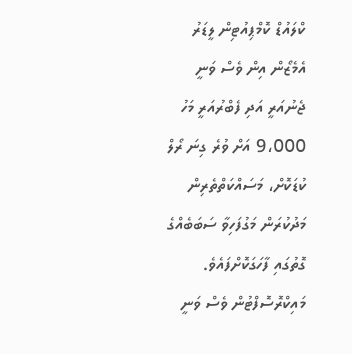ކްލައުޑް ކޮމްޕިއުޓިން ލީޑަރު އެމެޒޯން އިން ވެސް ވަނީ ޖެނުއަރީ އަދި ފެބްރުއަރީ މަހު 9،000 އަށް ވުރެ ގިނަ ރޯލް ކުޑަކޮށް، މަސައްކަތްތެރިން މަދުކުރަން މަގުފަހިވާ ސަބަބެއްގެ ގޮތުގައި ފާހަގަކޮށްފައެވެ. މައިކްރޮސޮފްޓުން ވެސް ވަނީ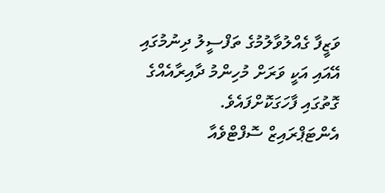ވަޒީފާ ގެއްލުވާލުމުގެ ތަފްސީލު ދިނުމުގައި އޭއައި އަކީ ވަރަށް މުހިންމު ދާއިރާއެއްގެ ގޮތުގައި ފާހަގަކޮށްފައެވެ.
އެންޓަޕްރައިޒް ސޮފްޓްވެއާ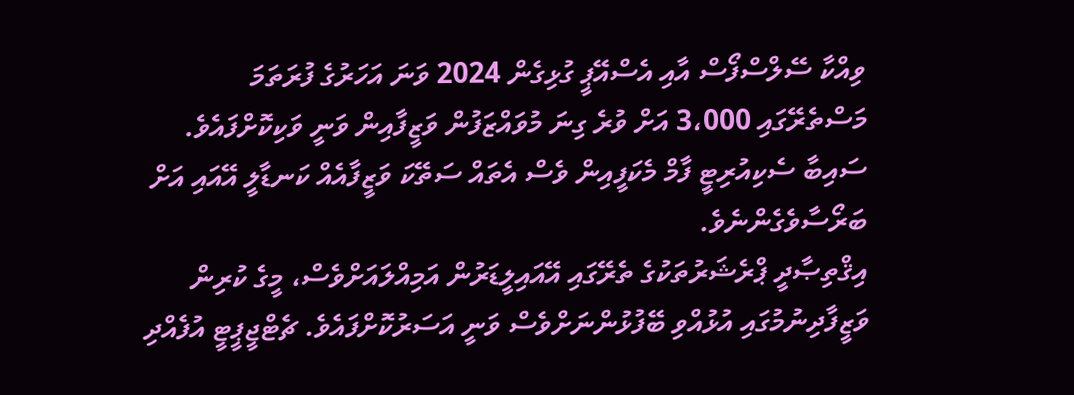ވިއްކާ ސޭލްސްފޯސް އާއި އެސްއޭޕީ ގުޅިގެން 2024 ވަނަ އަހަރުގެ ފުރަތަމަ މަސްތެރޭގައި 3،000 އަށް ވުރެ ގިނަ މުވައްޒަފުން ވަޒީފާއިން ވަނީ ވަކިކޮށްފައެވެ. ސައިބާ ސެކިއުރިޓީ ފާމް މެކަފީއިން ވެސް އެތައް ސަތޭކަ ވަޒީފާއެއް ކަނޑާލީ އޭއައި އަށް ބަރޯސާވެގެންނެވެ.
އިޤްތިޞާދީ ޕްރެޝަރުތަކުގެ ތެރޭގައި އޭއައިލީޑަރުން އަމިއްލައަށްވެސް، މީގެ ކުރިން ވަޒީފާދިނުމުގައި އުޅުއްވި ބޭފުޅުންނަށްވެސް ވަނީ އަސަރުކޮށްފައެވެ. ޗެޓްޖީޕީޓީ އުފެއްދި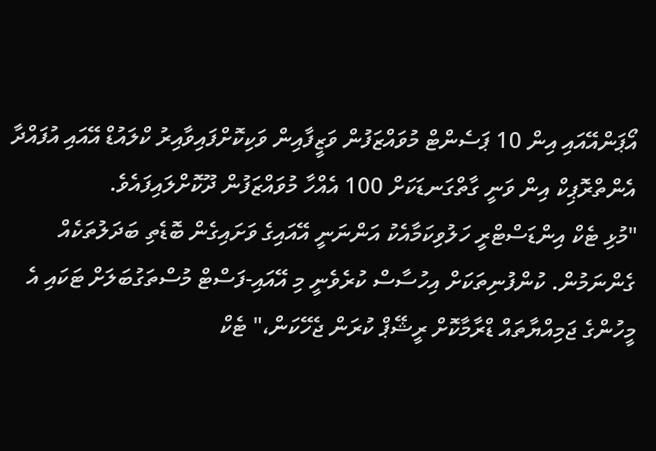އޯޕަންއޭއައި އިން 10 ޕަސެންޓް މުވައްޒަފުން ވަޒީފާއިން ވަކިކޮށްފައިވާއިރު ކްލައުޑް އޭއައި އުފައްދާ އެންތްރޮޕިކް އިން ވަނީ ގާތްގަނޑަކަށް 100 އެއްހާ މުވައްޒަފުން ދޫކޮށްލައިފައެވެ.
"މުޅި ޓެކް އިންޑަސްޓްރީ ހަލުވިކަމާއެކު އަންނަނީ އޭއައިގެ ވަށައިގެން ބޮޑެތި ބަދަލުތަކެއް ގެންނަމުން. ކުންފުނިތަކަށް އިހުސާސް ކުރެވެނީ މި އޭއައި-ފަސްޓް މުސްތަގުބަލަށް ޓަކައި އެ މީހުންގެ ޖަމިއްޔާތައް ޑްރާމާކޮށް ރީޝޭޕް ކުރަން ޖެހޭކަން،" ޓެކް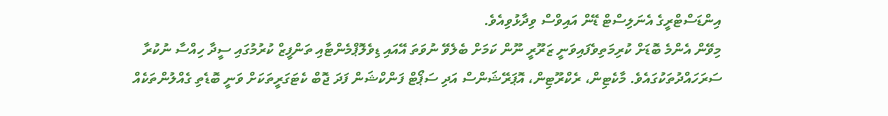އިންޑަސްޓްރީގެ އެނަލިސްޓް ޑޭން އައިވްސް ވިދާޅުވިއެވެ.
މިވޭން އެންމެ ބޮޑަށް ކުރިމަތިވެފައިވަނީ ޒަރޫރީ ނޫން ކަމަށް ބެލެވޭ ނުވަތަ އޭއައި ޑިވެލޮޕްމެންޓާއި ތަންފީޒް ކުރުމުގައި ސީދާ ހިއްސާ ނުކުރާ ސަރަހައްދުތަކުގައެވެ. މާކެޓިން، ރެކްރޫޓިން، އޮޕަރޭޝަންސް އަދި ސަޕޯޓް ފަންކްޝަން ފަދަ ޖޮބް ކެޓަގަރީތަކަށް ވަނީ ބޮޑެތި ގެއްލުންތަކެއް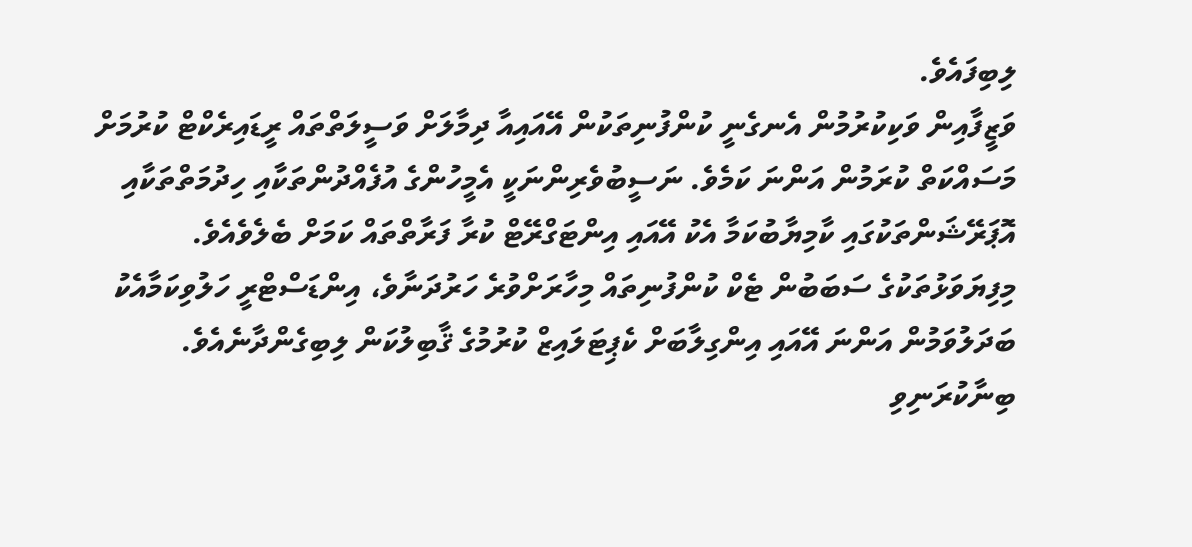ލިބިފައެވެ.
ވަޒީފާއިން ވަކިކުރުމުން އެނގެނީ ކުންފުނިތަކުން އޭއައިއާ ދިމާލަށް ވަސީލަތްތައް ރީޑައިރެކްޓް ކުރުމަށް މަސައްކަތް ކުރަމުން އަންނަ ކަމެވެ. ނަސީބުވެރިންނަކީ އެމީހުންގެ އުފެއްދުންތަކާއި ހިދުމަތްތަކާއި އޮޕަރޭޝަންތަކުގައި ކާމިޔާބުކަމާ އެކު އޭއައި އިންޓަގްރޭޓް ކުރާ ފަރާތްތައް ކަމަށް ބެލެވެއެވެ.
މިފިޔަވަޅުތަކުގެ ސަބަބުން ޓެކް ކުންފުނިތައް މިހާރަށްވުރެ ހަރުދަނާވެ، އިންޑަސްޓްރީ ހަލުވިކަމާއެކު ބަދަލުވަމުން އަންނަ އޭއައި އިންގިލާބަށް ކެޕިޓަލައިޒް ކުރުމުގެ ޤާބިލުކަން ލިބިގެންދާނެއެވެ.
ބިނާކުރަނިވި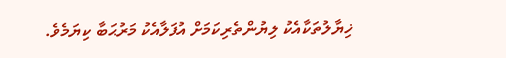ޚިޔާލުތަކާއެކު ލިޔުންތެރިކަމަށް އުފަލާއެކު މަރުޙަބާ ކިޔަމެވެ.